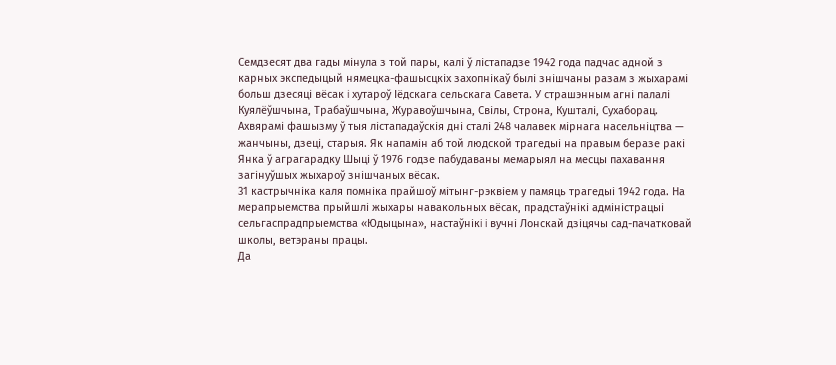Семдзесят два гады мiнула з той пары, калi ў лiстападзе 1942 года падчас адной з карных экспедыцый нямецка-фашысцкiх захопнiкаў былi знiшчаны разам з жыхарамі больш дзесяцi вёсак i хутароў Iёдскага сельскага Савета. У страшэнным агнi палалi Куялёўшчына, Трабаўшчына, Журавоўшчына, Свiлы, Строна, Кушталi, Сухаборац. Ахвярамi фашызму ў тыя лiстападаўскiя дні сталi 248 чалавек мiрнага насельнiцтва — жанчыны, дзецi, старыя. Як напамiн аб той людской трагедыi на правым беразе ракi Янка ў аграгарадку Шыцi ў 1976 годзе пабудаваны мемарыял на месцы пахавання загiнуўшых жыхароў знiшчаных вёсак.
31 кастрычнiка каля помнiка прайшоў мiтынг-рэквiем у памяць трагедыi 1942 года. На мерапрыемства прыйшлi жыхары навакольных вёсак, прадстаўнiкi адмiнiстрацыi сельгаспрадпрыемства «Юдыцына», настаўнiкi i вучнi Лонскай дзiцячы сад-пачатковай школы, ветэраны працы.
Да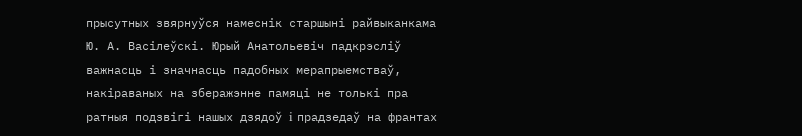прысутных звярнуўся намеснік старшыні райвыканкама Ю. А. Васiлеўскi. Юрый Анатольевiч падкрэслiў важнасць і значнасць падобных мерапрыемстваў, накiраваных на зберажэнне памяцi не толькi пра ратныя подзвiгi нашых дзядоў i прадзедаў на франтах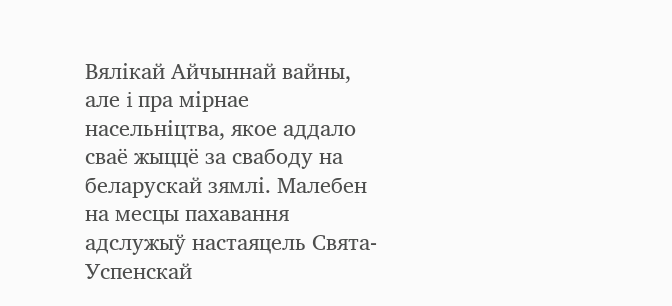Вялiкай Айчыннай вайны, але i пра мiрнае насельнiцтва, якое аддало сваё жыццё за свабоду на беларускай зямлi. Малебен на месцы пахавання адслужыў настаяцель Свята-Успенскай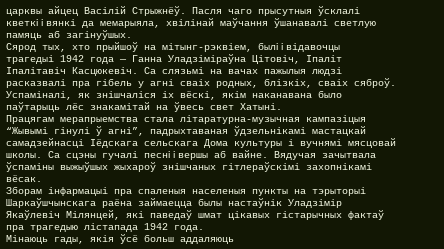царквы айцец Васілій Стрыжнёў. Пасля чаго прысутныя ўсклалi кветкi i вянкi да мемарыяла, хвiлiнай маўчання ўшанавалi светлую памяць аб загiнуўшых.
Сярод тых, хто прыйшоў на мiтынг-рэквiем, былi i вiдавочцы трагедыi 1942 года — Ганна Уладзіміраўна Цiтовiч, Iпалiт Iпалiтавiч Касцюкевiч. Са слязьмi на вачах пажылыя людзi расказвалi пра гiбель у агнi сваiх родных, блiзкiх, сваiх сяброў. Успамiналi, як знiшчалiся iх вёскi, якiм наканавана было паўтарыць лёс знакамiтай на ўвесь свет Хатынi.
Працягам мерапрыемства стала лiтаратурна-музычная кампазіцыя “Жывымі гінулі ў агні”, падрыхтаваная ўдзельнiкамі мастацкай самадзейнасці Iёдскага сельскага Дома культуры і вучнямі мясцовай школы. Са сцэны гучалi песнi i вершы аб вайне. Вядучая зачытвала ўспамiны выжыўшых жыхароў знiшчаных гiтлераўскiмi захопнiкамi вёсак.
Зборам інфармацыі пра спаленыя населеныя пункты на тэрыторыі Шаркаўшчынскага раёна займаецца былы настаўнік Уладзімір Якаўлевіч Мілянцей, які паведаў шмат цікавых гістарычных фактаў пра трагедыю лістапада 1942 года.
Мiнаюць гады, якiя ўсё больш аддаляюць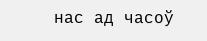нас ад часоў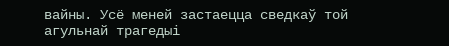вайны. Усё меней застаецца сведкаў той агульнай трагедыi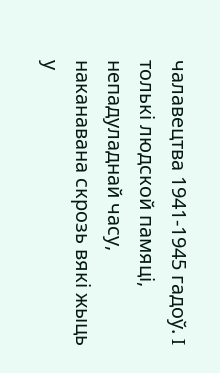чалавецтва 1941-1945 гадоў. I толькi людской памяцi, непадуладнай часу, наканавана скрозь вякi жыць у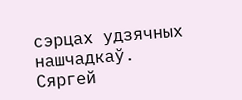сэрцах удзячных нашчадкаў.
Сяргей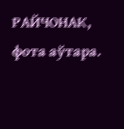РАЙЧОНАК, фота аўтара.